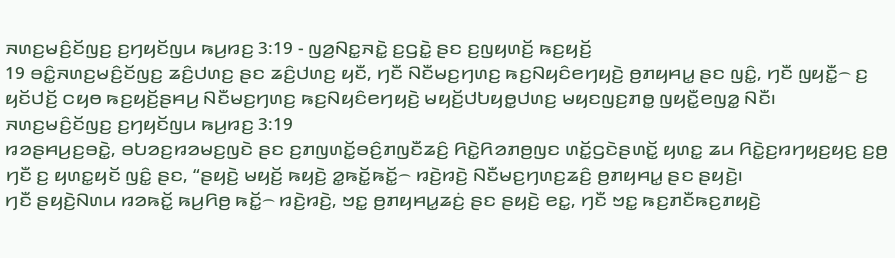ꤏꤛꤢ꤬ꤗꤢꤨ꤬ꤢꤩꤜꤢ꤬ ꤢ꤬ꤚꤟꤢꤩꤜꤣ ꤒꤣ꤬ꤙꤢ꤬ 3:19 - ꤜꤤ꤬ꤡꤢ꤭ꤏꤢꤧ꤭ ꤢ꤬ꤞꤢꤧ꤭ ꤔꤢ ꤢ꤬ꤜꤟꤛꤢꤩ꤬ ꤒꤢ꤬ꤟꤢꤩ꤬
19 ꤋꤢꤨ꤭ꤏꤛꤢ꤬ꤗꤢꤨ꤬ꤢꤩꤜꤢ꤬ ꤘꤢꤨ꤬ꤓꤛꤢ꤬ ꤔꤢ ꤘꤢꤨ꤬ꤓꤛꤢ꤬ ꤟꤢꤪ, ꤚꤢꤪ ꤡꤢꤪꤗꤢ꤬ꤚꤛꤢ꤬ ꤒꤢ꤬ꤡꤟꤢꤨꤕꤚꤟꤢꤧ꤬ ꤥ꤬ꤊꤟꤌꤣ꤭ ꤔꤢ ꤜꤢꤨ꤭, ꤚꤢꤪ ꤜꤟꤢꤪ꤭꤮ ꤢ꤬ ꤟꤢꤩꤓꤢꤩ꤬ ꤍꤟꤥ ꤒꤢ꤬ꤟꤢꤩ꤬ꤔꤌꤣ꤬ ꤡꤢꤪꤗꤢ꤬ꤚꤛꤢ꤬ ꤒꤢ꤬ꤡꤟꤢꤨꤕꤚꤟꤢꤧ꤬ ꤗꤟꤢꤩ꤬ꤓꤝꤟꤥ꤭ꤓꤛꤢ꤬ ꤗꤟꤢꤜꤢ꤬ꤊꤥ꤭ ꤜꤟꤢꤪ꤭ꤕꤜꤤ꤭ ꤡꤢꤪ꤯
ꤏꤛꤢ꤬ꤗꤢꤨ꤬ꤢꤩꤜꤢ꤬ ꤢ꤬ꤚꤟꤢꤩꤜꤣ ꤒꤣ꤬ꤙꤢ꤬ 3:19
ꤙꤤꤔꤌꤣ꤬ꤢ꤬ꤋꤢꤧ꤭, ꤋꤝꤤꤢ꤬ꤙꤤꤗꤢ꤬ꤜꤢꤧ ꤔꤢ ꤢ꤬ꤊꤜꤛꤢꤩ꤭ꤋꤢꤨ꤬ꤊꤜꤢꤪꤘꤢꤨ꤬ ꤖꤢꤧ꤭ꤖꤤꤊꤥ꤬ꤜꤢ ꤛꤢꤩ꤭ꤞꤢꤧꤔꤛꤢꤩ꤭ ꤟꤛꤢ꤭ ꤘꤣ ꤖꤢꤧ꤭ꤢ꤬ꤙꤚꤟꤢ꤬ꤟꤢ꤬ ꤢ꤬ꤥ꤬ ꤚꤢꤪ ꤢ꤬ ꤟꤛꤢ꤭ꤟꤢꤩ ꤜꤢꤨ꤭ ꤔꤢ, “ꤔꤟꤢꤧ꤬ ꤗꤟꤢꤩ꤬ ꤒꤟꤢꤧ꤬ ꤤ꤭ꤒꤢꤩ꤭ꤒꤢꤩ꤭꤮ ꤙꤢꤧ꤬ꤙꤢꤧ꤬ ꤡꤢꤪꤗꤢ꤬ꤚꤛꤢ꤬ꤘꤢꤨ꤬ ꤥ꤬ꤊꤟꤌꤣ꤭ ꤔꤢ ꤔꤟꤢꤧ꤬꤯
ꤚꤢꤪ ꤔꤟꤢꤧ꤬ꤡꤛꤣ ꤙꤤꤒꤢꤩ꤭ ꤒꤣ꤬ꤖꤥ꤬ ꤒꤢꤩ꤭꤮ ꤙꤢꤧ꤬ꤙꤢꤧ꤬, ꤠꤢ꤭ ꤥ꤬ꤊꤟꤌꤣ꤭ꤘꤢꤦ꤬ ꤔꤢ ꤔꤟꤢꤧ꤬ ꤕꤢ꤭, ꤚꤢꤪ ꤠꤢ꤭ ꤒꤢ꤬ꤊꤢꤪꤒꤢ꤬ꤊꤟꤢꤧ꤬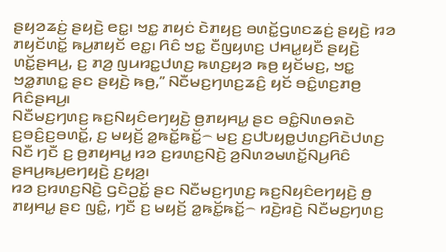ꤔꤟꤤꤘꤢꤦ꤬ ꤔꤟꤢꤧ꤬ ꤕꤢ꤭꤯ ꤠꤢ꤭ ꤊꤟꤢꤦ ꤢꤧꤊꤟꤢ꤬ ꤋꤛꤢꤩ꤭ꤞꤛꤢꤘꤢꤦ꤬ ꤔꤟꤢꤧ꤬ ꤙꤤ ꤊꤟꤢꤩꤛꤢꤩ꤭ ꤒꤣ꤬ꤊꤟꤢꤩ ꤕꤢ꤭꤯ ꤖꤢꤨ ꤠꤢ꤭ ꤢꤪꤜꤟꤛꤢ꤬ ꤓꤌꤣ꤭ꤟꤢꤪ ꤔꤟꤢꤧ꤬ ꤛꤢꤩ꤭ꤔꤌꤣ꤬, ꤢ꤬ ꤊꤤ꤬ ꤜꤣꤙꤢ꤭ꤓꤛꤢ꤬ ꤒꤛꤢ꤬ꤟꤤ ꤒꤥ꤬ ꤟꤢꤩꤗꤢ꤬, ꤠꤢ꤭ ꤠꤤ꤭ꤊꤛꤢ꤭ ꤔꤢ ꤔꤟꤢꤧ꤬ ꤒꤥ꤬,” ꤡꤢꤪꤗꤢ꤬ꤚꤛꤢ꤬ꤘꤢꤨ꤬ ꤟꤢꤩ ꤋꤢꤨ꤭ꤛꤢ꤬ꤊꤥ꤬ ꤖꤢꤨꤔꤌꤣ꤬꤯
ꤡꤢꤪꤗꤢ꤬ꤚꤛꤢ꤬ ꤒꤢ꤬ꤡꤟꤢꤨꤕꤚꤟꤢꤧ꤬ ꤥ꤬ꤊꤟꤌꤣ꤭ ꤔꤢ ꤋꤢꤨ꤭ꤡꤛꤥꤎꤢꤧ ꤢ꤬ꤋꤢꤨ꤬ꤢ꤬ꤋꤛꤢꤩ꤭, ꤢ꤬ ꤗꤟꤢꤩ꤬ ꤤ꤭ꤒꤢꤩ꤭ꤒꤢꤩ꤭꤮ ꤗꤢ꤬ ꤢ꤬ꤓꤝꤟꤥ꤭ꤓꤛꤢ꤬ꤖꤢꤧꤓꤛꤢ꤬ ꤡꤢꤪ ꤚꤢꤪ ꤢ꤬ ꤥ꤬ꤊꤟꤌꤣ꤭ ꤙꤤ ꤢ꤬ꤙꤛꤢ꤬ꤡꤢꤧ꤬ ꤤ꤬ꤡꤛꤤꤗꤛꤢꤩ꤭ꤡꤣ꤬ꤖꤢꤨ ꤔꤌꤣ꤬ꤒꤣ꤬ꤕꤚꤟꤢꤧ꤬ ꤢ꤬ꤟꤤ꤬꤯
ꤙꤤ ꤢ꤬ꤙꤛꤢ꤬ꤡꤢꤧ꤬ ꤞꤢꤧꤑꤢꤩ꤭ ꤔꤢ ꤡꤢꤪꤗꤢ꤬ꤚꤛꤢ꤬ ꤒꤢ꤬ꤡꤟꤢꤨꤕꤚꤟꤢꤧ꤬ ꤥ꤬ ꤊꤟꤌꤣ꤭ ꤔꤢ ꤜꤢꤨ꤭, ꤚꤢꤪ ꤢ꤬ ꤗꤟꤢꤩ꤬ ꤤ꤭ꤒꤢꤩ꤭ꤒꤢꤩ꤭꤮ ꤙꤢꤧ꤬ꤙꤢꤧ꤬ ꤡꤢꤪꤗꤢ꤬ꤚꤛꤢ꤬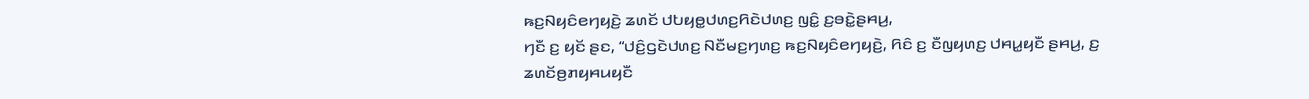ꤒꤢ꤬ꤡꤟꤢꤨꤕꤚꤟꤢꤧ꤬ ꤘꤛꤢꤩ ꤓꤝꤟꤥ꤭ꤓꤛꤢ꤬ꤖꤢꤧꤓꤛꤢ꤬ ꤜꤢꤨ꤭ ꤢ꤬ꤋꤢꤧ꤭ꤔꤌꤣ꤬,
ꤚꤢꤪ ꤢ꤬ ꤟꤢꤩ ꤔꤢ, “ꤓꤢꤨ꤬ꤞꤢꤧꤓꤛꤢ꤬ ꤡꤢꤪꤗꤢ꤬ꤚꤛꤢ꤬ ꤒꤢ꤬ꤡꤟꤢꤨꤕꤚꤟꤢꤧ꤬, ꤖꤢꤨ ꤢ꤬ ꤢꤪꤜꤟꤛꤢ꤬ ꤓꤌꤣ꤭ꤟꤢꤪ ꤔꤌꤣ꤬, ꤢ꤬ ꤘꤛꤢꤩꤥ꤬ꤊꤟꤌꤣꤟꤢꤪ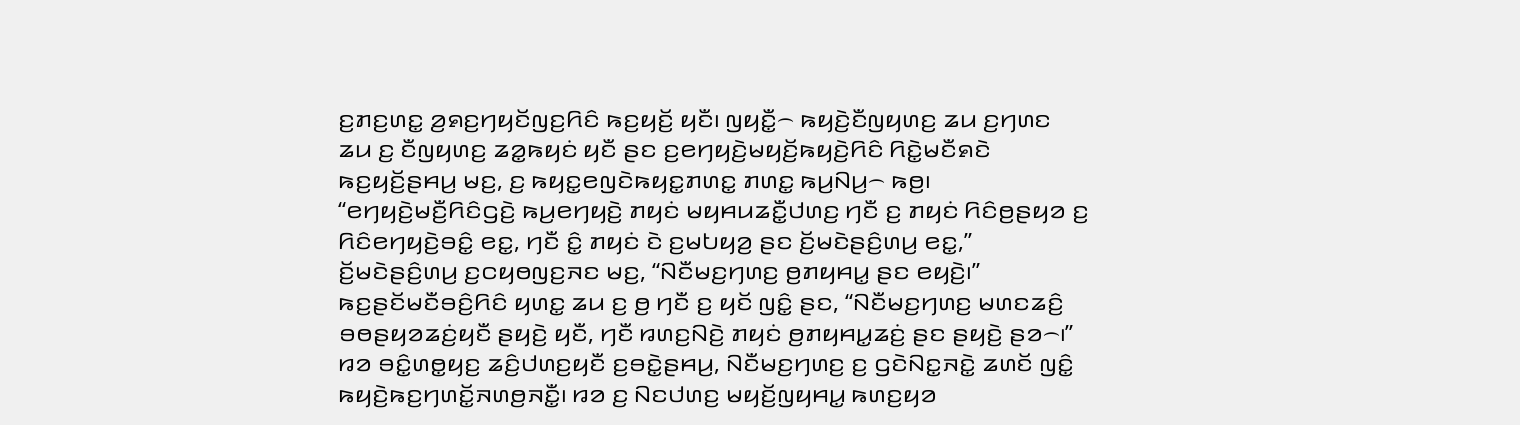ꤢ꤬ꤊꤢ꤬ꤛꤢ꤭ ꤤ꤬ꤎꤢ꤬ꤚꤟꤢꤩꤜꤢ꤬ꤖꤢꤨ ꤒꤢ꤬ꤟꤢꤩ꤬ ꤟꤢꤪ꤯ ꤜꤟꤢꤪ꤭꤮ ꤒꤟꤢꤧ꤬ꤢꤪꤜꤟꤛꤢ꤬ ꤘꤣ ꤢ꤬ꤚꤛꤢ ꤘꤣ ꤢ꤬ ꤢꤪꤜꤟꤛꤢ꤬ ꤘꤤ꤭ꤒꤟꤢꤦ ꤟꤢꤪ ꤔꤢ ꤢ꤬ꤕꤚꤟꤢꤧ꤬ꤗꤟꤢꤩ꤬ꤒꤟꤢꤧ꤬ꤖꤢꤨ ꤖꤢꤧ꤭ꤗꤢꤪꤎꤢꤧ ꤒꤢ꤬ꤟꤢꤩ꤬ꤔꤌꤣ꤬ ꤗꤢ꤬, ꤢ꤬ ꤒꤟꤢ꤭ꤕꤜꤢꤧꤒꤟꤢ꤭ꤊꤛꤢ꤭ ꤊꤛꤢ꤭ ꤒꤣ꤬ꤡꤣ꤬꤮ ꤒꤥ꤬꤯
“ꤕꤚꤟꤢꤧ꤬ꤗꤢꤪ꤬ꤖꤢꤨꤞꤢꤧ꤬ ꤒꤣ꤬ꤕꤚꤟꤢꤧ꤬ ꤊꤟꤢꤦ ꤗꤟꤌꤣꤘꤢꤪ꤭ꤓꤛꤢ꤬ ꤚꤢꤪ ꤢ꤬ ꤊꤟꤢꤦ ꤖꤢꤨꤥ꤬ꤔꤟꤤ ꤢ꤬ ꤖꤢꤨꤕꤚꤟꤢꤧ꤬ꤋꤢꤨ꤭ ꤕꤢ꤭, ꤚꤢꤪ ꤢꤨ꤭ ꤊꤟꤢꤦ ꤢꤧ ꤢ꤬ꤗꤝꤟꤤ꤬ ꤔꤢ ꤢꤩ꤬ꤗꤢꤧꤔꤢꤨ꤬ꤛꤣ꤬ ꤕꤢ꤭,” ꤢꤩ꤬ꤗꤢꤧꤔꤢꤨ꤬ꤛꤣ꤬ ꤢ꤬ꤍꤟꤥꤜꤢ꤬ꤏꤢ ꤗꤢ꤬, “ꤡꤢꤪꤗꤢ꤬ꤚꤛꤢ꤬ ꤥ꤬ꤊꤟꤌꤣ꤭ ꤔꤢ ꤕꤟꤢꤧ꤬꤯”
ꤒꤢ꤬ꤔꤢꤩꤗꤢꤪꤋꤢꤨ꤬ꤖꤢꤨ ꤟꤛꤢ꤭ ꤘꤣ ꤢ꤬ ꤥ꤬ ꤚꤢꤪ ꤢ꤬ ꤟꤢꤩ ꤜꤢꤨ꤭ ꤔꤢ, “ꤡꤢꤪꤗꤢ꤬ꤚꤛꤢ꤬ ꤗꤛꤢꤘꤢꤨ꤬ ꤋꤥꤔꤟꤤꤘꤢꤦ꤬ꤟꤢꤪ ꤔꤟꤢꤧ꤬ ꤟꤢꤪ, ꤚꤢꤪ ꤙꤛꤢ꤬ꤡꤢꤧ꤬ ꤊꤟꤢꤦ ꤥ꤬ꤊꤟꤌꤣ꤭ꤘꤢꤦ꤬ ꤔꤢ ꤔꤟꤢꤧ꤬ ꤔꤤ꤮꤯”
ꤙꤤ ꤋꤢꤨ꤭ꤛꤥ꤭ꤟꤢ꤬ ꤘꤢꤨ꤬ꤓꤛꤢ꤬ꤟꤢꤪ ꤢ꤬ꤋꤢꤧ꤭ꤔꤌꤣ꤬, ꤡꤢꤪꤗꤢ꤬ꤚꤛꤢ꤬ ꤢ꤬ ꤞꤢꤧꤡꤢ꤭ꤏꤢꤧ꤭ ꤘꤛꤢꤩ ꤜꤢꤨ꤭ ꤒꤟꤢꤧ꤬ꤒꤢ꤬ꤚꤛꤢꤩ꤭ꤏꤛꤥ꤬ꤏꤢꤪ꤭꤯ ꤙꤤ ꤢ꤬ ꤡꤢꤓꤛꤢ꤬ ꤗꤟꤢꤩ꤬ꤜꤟꤌꤣ꤭ ꤒꤛꤢ꤬ꤟꤤ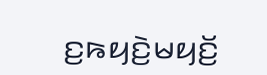ꤢ꤬ꤒꤟꤢꤧ꤬ꤗꤟꤢꤩ꤬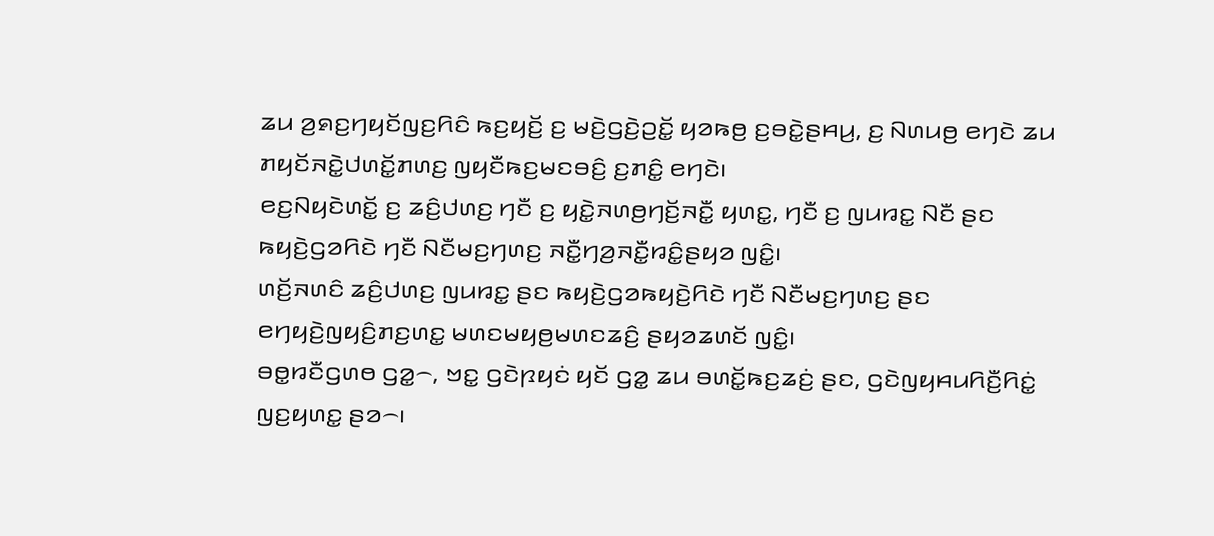ꤘꤣ ꤤ꤬ꤎꤢ꤬ꤚꤟꤢꤩꤜꤢ꤬ꤖꤢꤨ ꤒꤢ꤬ꤟꤢꤩ꤬ ꤢ꤬ ꤗꤢꤧ꤬ꤞꤢꤧ꤬ꤑꤢꤩ꤭ ꤟꤤꤒꤥ꤬ ꤢ꤬ꤋꤢꤧ꤭ꤔꤌꤣ꤬, ꤢ꤬ ꤡꤛꤣꤥ꤬ ꤕꤚꤢꤧ ꤘꤣ ꤊꤟꤢꤩꤏꤢꤧ꤭ꤓꤛꤢꤩ꤭ꤊꤛꤢ꤬ ꤜꤟꤢꤪꤒꤢ꤬ꤗꤢꤋꤢꤨ꤬ ꤢ꤬ꤊꤢꤨ꤭ ꤕꤚꤢꤧ꤯
ꤕꤢ꤬ꤡꤟꤢꤧꤛꤢꤩ꤭ ꤢ꤬ ꤘꤢꤨ꤬ꤓꤛꤢ꤬ ꤚꤢꤪ ꤢ꤬ ꤟꤢꤧ꤭ꤏꤛꤥ꤬ꤚꤢꤩ꤬ꤏꤢꤪ꤭ ꤟꤛꤢ꤭, ꤚꤢꤪ ꤢ꤬ ꤜꤣꤙꤢ꤭ ꤡꤢꤪ ꤔꤢ ꤒꤟꤢꤧ꤬ꤞꤤꤖꤢꤧ ꤚꤢꤪ ꤡꤢꤪꤗꤢ꤬ꤚꤛꤢ꤬ ꤏꤢꤪ꤭ꤚꤤ꤬ꤏꤢꤪ꤭ꤙꤢꤨ꤭ꤔꤟꤤ ꤜꤢꤨ꤭꤯
ꤛꤢꤩ꤬ꤏꤛꤢꤨ ꤘꤢꤨ꤬ꤓꤛꤢ꤬ ꤜꤣꤙꤢ꤭ ꤔꤢ ꤒꤟꤢꤧ꤬ꤞꤤꤒꤟꤢꤧ꤬ꤖꤢꤧ ꤚꤢꤪ ꤡꤢꤪꤗꤢ꤬ꤚꤛꤢ꤬ ꤔꤢ ꤕꤚꤟꤢꤧ꤬ꤜꤟꤢꤨ꤬ꤊꤢ꤬ꤛꤢ꤭ ꤗꤛꤢꤗꤟꤥ꤬ꤗꤛꤢꤘꤢꤨ꤬ ꤔꤟꤤꤘꤛꤢꤩ ꤜꤢꤨ꤭꤯
ꤋꤥ꤭ꤙꤢꤪꤞꤛꤥ ꤞꤤ꤭꤮, ꤠꤢ꤭ ꤞꤢꤧꤐꤟꤢꤦ ꤟꤢꤩ ꤞꤤ꤭ ꤘꤣ ꤋꤛꤢꤩ꤭ꤒꤢ꤬ꤘꤢꤦ꤬ ꤔꤢ, ꤞꤢꤧꤜꤟꤌꤣꤖꤢꤪ꤬ꤖꤢꤦ꤭ ꤜꤢ꤬ꤟꤛꤢ꤭ ꤔꤤ꤮꤯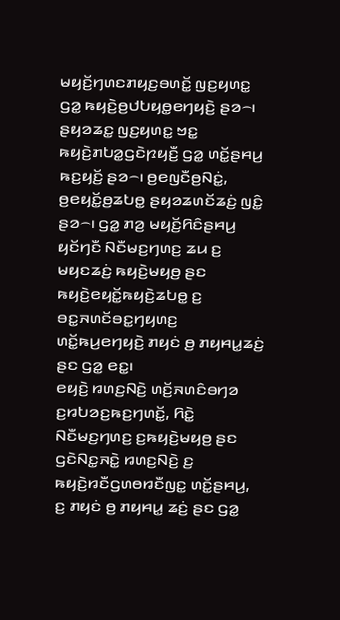ꤗꤟꤢꤩ꤬ꤚꤛꤢꤊꤟꤢ꤬ꤋꤛꤢꤩ꤭ ꤜꤢ꤬ꤟꤛꤢ꤭ ꤞꤤ꤭ ꤒꤟꤢꤧ꤬ꤥ꤬ꤓꤝꤟꤥ꤭ꤕꤚꤟꤢꤧ꤬ ꤔꤤ꤮꤯ ꤔꤟꤤꤘꤢ꤭ ꤜꤢ꤬ꤟꤛꤢ꤭ ꤠꤢ꤭ ꤒꤟꤢꤧ꤬ꤊꤝꤤ꤭ꤞꤢꤧꤐꤟꤢꤪ꤬ ꤞꤤ꤭ ꤛꤢꤩ꤭ꤔꤌꤣ꤬ ꤒꤢ꤬ꤟꤢꤩ꤬ ꤔꤤ꤮꤯ ꤥ꤬ꤕꤜꤢꤪꤥ꤬ꤡꤢꤦ꤭, ꤥ꤬ꤕꤟꤢꤩ꤭ꤥ꤬ꤘꤝꤥ꤭ ꤔꤟꤤꤘꤛꤢꤩꤘꤢꤦ꤬ ꤜꤢꤨ꤭ ꤔꤤ꤮꤯ ꤞꤤ꤭ ꤊꤤ꤬ ꤗꤟꤢꤩ꤬ꤖꤢꤨꤔꤌꤣ꤬ ꤟꤢꤩꤚꤢꤪ ꤡꤢꤪꤗꤢ꤬ꤚꤛꤢ꤬ ꤘꤣ ꤢ꤬ ꤗꤟꤢꤘꤢꤦ꤬ ꤒꤟꤢꤧ꤬ꤗꤟꤥ꤬ ꤔꤢ ꤒꤟꤢꤧ꤬ꤕꤟꤢꤩ꤭ꤒꤟꤢꤧ꤬ꤘꤝꤥ꤭ ꤢ꤬ ꤋꤢ꤭ꤏꤛꤢꤩꤋꤢ꤭ꤚꤟꤛꤢ꤬ ꤛꤢꤩ꤭ꤒꤣ꤬ꤕꤚꤟꤢꤧ꤬ ꤊꤟꤢꤦ ꤥ꤬ ꤊꤟꤌꤣ꤭ꤘꤢꤦ꤬ ꤔꤢ ꤞꤤ꤭ ꤕꤢ꤭꤯
ꤕꤟꤢꤧ꤬ ꤙꤛꤢ꤬ꤡꤢꤧ꤬ ꤛꤢꤩ꤬ꤏꤛꤢꤨꤋꤚꤤ ꤢ꤬ꤙꤝꤤꤢ꤬ꤒꤢ꤬ꤚꤛꤢꤩ꤭, ꤖꤢꤧ꤭ ꤡꤢꤪꤗꤢ꤬ꤚꤛꤢ꤬ ꤢ꤬ꤒꤟꤢꤧ꤬ꤗꤟꤥ꤬ ꤔꤢ ꤞꤢꤧꤡꤢ꤭ꤏꤢꤧ꤭ ꤙꤛꤢ꤬ꤡꤢꤧ꤬ ꤢ꤬ ꤒꤟꤢꤧ꤬ꤙꤢꤪꤞꤛꤥꤙꤢꤪꤜꤢ꤭ ꤛꤢꤩ꤭ꤔꤌꤣ꤬, ꤢ꤬ ꤊꤟꤢꤦ ꤥ꤬ ꤊꤟꤌꤣ꤭ ꤘꤢꤦ꤬ ꤔꤢ ꤞꤤ꤭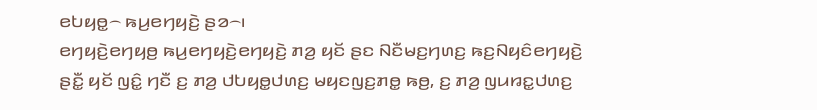ꤕꤝꤟꤥ꤭꤮ ꤒꤣ꤬ꤕꤚꤟꤢꤧ꤬ ꤔꤤ꤮꤯
ꤕꤚꤟꤢꤧ꤬ꤕꤚꤟꤥ꤬ ꤒꤣ꤬ꤕꤚꤟꤢꤧ꤬ꤕꤚꤟꤢꤧ꤬ ꤊꤤ꤬ ꤟꤢꤩ ꤔꤢ ꤡꤢꤪꤗꤢ꤬ꤚꤛꤢ꤬ ꤒꤢ꤬ꤡꤟꤢꤨꤕꤚꤟꤢꤧ꤬ ꤔꤢꤪ꤭ ꤟꤢꤩ ꤜꤢꤨ꤭ ꤚꤢꤪ ꤢ꤬ ꤊꤤ꤬ ꤓꤝꤟꤥ꤭ꤓꤛꤢ꤬ ꤗꤟꤢꤜꤢ꤬ꤊꤥ꤭ ꤒꤥ꤬, ꤢ꤬ ꤊꤤ꤬ ꤜꤣꤙꤢ꤭ꤓꤛꤢ꤬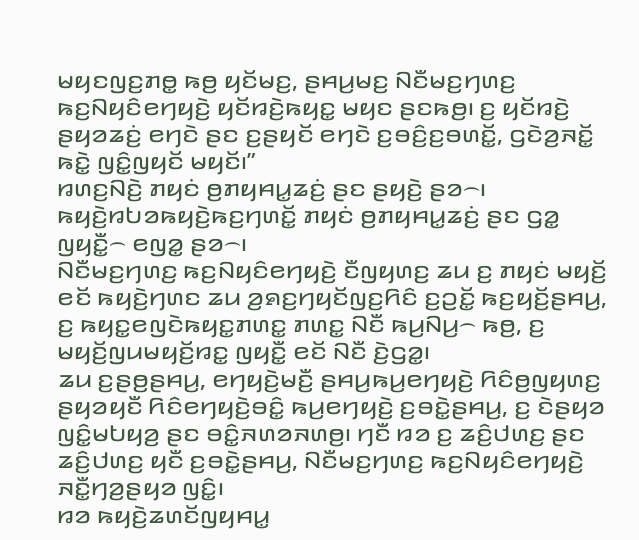ꤗꤟꤢꤜꤢ꤬ꤊꤥ꤭ ꤒꤥ꤬ ꤟꤢꤩꤗꤢ꤬, ꤔꤌꤣ꤬ꤗꤢ꤬ ꤡꤢꤪꤗꤢ꤬ꤚꤛꤢ꤬ ꤒꤢ꤬ꤡꤟꤢꤨꤕꤚꤟꤢꤧ꤬ ꤟꤢꤩꤙꤢꤧ꤬ꤒꤟꤢ꤭ ꤗꤟꤢ ꤔꤢꤒꤥ꤬꤯ ꤢ꤬ ꤟꤢꤩꤙꤢꤧ꤬ ꤔꤟꤤꤘꤢꤦ꤬ ꤕꤚꤢꤧ ꤔꤢ ꤢ꤬ꤔꤟꤢꤩ ꤕꤚꤢꤧ ꤢ꤬ꤋꤢꤨ꤬ꤢ꤬ꤋꤛꤢꤩ꤭, ꤞꤢꤧꤤ꤬ꤏꤢꤩ꤭ ꤒꤢꤧ꤭ ꤜꤢꤨ꤭ꤜꤟꤢꤩ ꤗꤟꤢꤩ꤯”
ꤙꤛꤢ꤬ꤡꤢꤧ꤬ ꤊꤟꤢꤦ ꤥ꤬ꤊꤟꤌꤣ꤭ꤘꤢꤦ꤬ ꤔꤢ ꤔꤟꤢꤧ꤬ ꤔꤤ꤮꤯ ꤒꤟꤢꤧ꤬ꤙꤝꤤꤒꤟꤢꤧ꤬ꤒꤢ꤬ꤚꤛꤢꤩ꤭ ꤊꤟꤢꤦ ꤥ꤬ꤊꤟꤌꤣ꤭ꤘꤢꤦ꤬ ꤔꤢ ꤞꤤ꤭ ꤜꤟꤢꤪ꤭꤮ ꤕꤜꤤ꤭ ꤔꤤ꤮꤯
ꤡꤢꤪꤗꤢ꤬ꤚꤛꤢ꤬ ꤒꤢ꤬ꤡꤟꤢꤨꤕꤚꤟꤢꤧ꤬ ꤢꤪꤜꤟꤛꤢ꤬ ꤘꤣ ꤢ꤬ ꤊꤟꤢꤦ ꤗꤟꤢꤩ꤬ ꤕꤢꤩ ꤒꤟꤢꤧ꤬ꤚꤛꤢ ꤘꤣ ꤤ꤬ꤎꤢ꤬ꤚꤟꤢꤩꤜꤢ꤬ꤖꤢꤨ ꤢ꤬ꤑꤢꤩ꤭ ꤒꤢ꤬ꤟꤢꤩ꤬ꤔꤌꤣ꤬, ꤢ꤬ ꤒꤟꤢ꤭ꤕꤜꤢꤧꤒꤟꤢ꤭ꤊꤛꤢ꤭ ꤊꤛꤢ꤭ ꤡꤢꤪ ꤒꤣ꤬ꤡꤣ꤬꤮ ꤒꤥ꤬, ꤢ꤬ ꤗꤟꤢꤩ꤬ꤜꤣꤗꤟꤢꤩ꤬ꤙꤢ꤭ ꤜꤟꤢꤪ꤭ ꤕꤢꤩ ꤡꤢꤪ ꤢꤧ꤬ꤞꤤ꤭꤯
ꤘꤣ ꤢ꤬ꤔꤥ꤬ꤔꤌꤣ꤬, ꤕꤚꤟꤢꤧ꤬ꤗꤢꤪ꤬ ꤔꤌꤣ꤬ꤒꤣ꤬ꤕꤚꤟꤢꤧ꤬ ꤖꤢꤨꤥ꤬ꤜꤟꤛꤢ꤬ ꤔꤟꤤꤟꤢꤪ ꤖꤢꤨꤕꤚꤟꤢꤧ꤬ꤋꤢꤨ꤭ ꤒꤣ꤬ꤕꤚꤟꤢꤧ꤬ ꤢ꤬ꤋꤢꤧ꤭ꤔꤌꤣ꤬, ꤢ꤬ ꤢꤧꤔꤟꤤ ꤜꤢꤨ꤭ꤗꤝꤟꤤ꤬ ꤔꤢ ꤋꤢꤨ꤭ꤏꤛꤤꤏꤛꤥ꤬꤯ ꤚꤢꤪ ꤙꤤ ꤢ꤬ ꤘꤢꤨ꤬ꤓꤛꤢ꤬ ꤔꤢ ꤘꤢꤨ꤬ꤓꤛꤢ꤬ ꤟꤢꤪ ꤢ꤬ꤋꤢꤧ꤭ꤔꤌꤣ꤬, ꤡꤢꤪꤗꤢ꤬ꤚꤛꤢ꤬ ꤒꤢ꤬ꤡꤟꤢꤨꤕꤚꤟꤢꤧ꤬ ꤏꤢꤪ꤭ꤚꤤ꤬ꤔꤟꤤ ꤜꤢꤨ꤭꤯
ꤙꤤ ꤒꤟꤢꤧ꤬ꤘꤛꤢꤩꤜꤟꤌꤣ꤭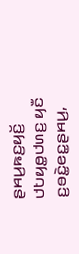ꤔꤌꤣ꤬ꤒꤢ꤬ꤟꤢꤩ꤬ ꤓꤝꤟꤥ꤭ꤓꤛꤢ꤬ ꤟꤢꤪ ꤢ꤬ꤋꤢꤧ꤭ꤕꤢ꤭ꤔꤌꤣ꤬,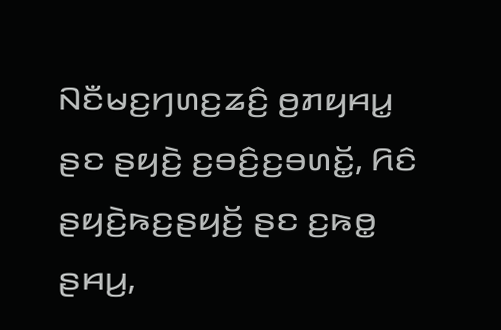ꤡꤢꤪꤗꤢ꤬ꤚꤛꤢ꤬ꤘꤢꤨ꤬ ꤥ꤬ꤊꤟꤌꤣ꤭ ꤔꤢ ꤔꤟꤢꤧ꤬ ꤢ꤬ꤋꤢꤨ꤬ꤢ꤬ꤋꤛꤢꤩ꤭, ꤖꤢꤨ ꤔꤟꤢꤧ꤬ꤒꤢ꤬ꤔꤟꤢꤩ꤬ ꤔꤢ ꤢ꤬ꤒꤥ꤭ ꤔꤌꤣ꤬,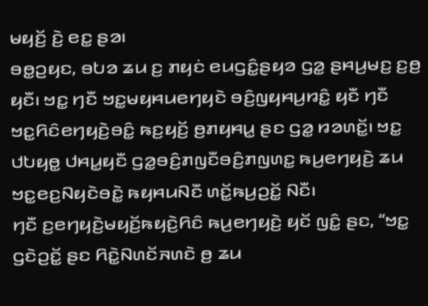ꤗꤟꤢꤩ꤬ ꤢꤧ꤬ ꤕꤢ꤭ ꤔꤤ꤯
ꤋꤥ꤭ꤑꤟꤢ, ꤋꤝꤤ ꤘꤣ ꤢ꤬ ꤊꤟꤢꤦ ꤕꤣꤞꤢꤨ꤭ꤔꤟꤤ ꤞꤤ꤭ ꤔꤌꤣ꤬ꤗꤢ꤬ ꤢ꤬ꤥ꤬ ꤟꤢꤪ꤯ ꤠꤢ꤭ ꤚꤢꤪ ꤠꤢ꤭ꤗꤟꤌꤣꤕꤚꤟꤢꤧ ꤋꤢꤨ꤬ꤜꤟꤌꤣ꤬ꤙꤢꤨ꤭ ꤟꤢꤪ ꤚꤢꤪ ꤠꤢ꤭ꤖꤢꤨꤕꤚꤟꤢꤧ꤬ꤋꤢꤨ꤭ ꤒꤢ꤬ꤟꤢꤩ꤬ ꤥ꤬ꤊꤟꤌꤣ꤭ ꤔꤢ ꤞꤤ꤭ ꤙꤤꤛꤢꤩ꤭꤯ ꤠꤢ꤭ ꤓꤝꤟꤥ꤭ ꤓꤌꤣ꤭ꤟꤢꤪ ꤞꤤ꤭ꤋꤢꤨ꤬ꤊꤜꤢꤪꤋꤢꤨ꤬ꤊꤜꤛꤢ꤭ ꤒꤣ꤬ꤕꤚꤟꤢꤧ꤬ ꤘꤣ ꤠꤢ꤭ꤕꤢ꤬ꤡꤟꤢꤧꤋꤢꤧ꤭ ꤒꤟꤌꤣꤡꤢꤪ ꤛꤢꤩ꤭ꤒꤣ꤬ꤑꤢꤩ꤭ ꤡꤢꤪ꤯
ꤚꤢꤪ ꤢ꤬ꤕꤚꤟꤢꤧ꤬ꤗꤟꤢꤩ꤬ꤒꤟꤢꤧ꤬ꤖꤢꤨ ꤒꤣ꤬ꤕꤚꤟꤢꤧ꤬ ꤟꤢꤩ ꤜꤢꤨ꤭ ꤔꤢ, “ꤠꤢ꤭ ꤞꤢꤧꤑꤢꤩ꤭ ꤔꤢ ꤖꤢꤧ꤭ꤡꤛꤢꤩꤏꤛꤢꤧ ꤥ꤬ ꤘꤣ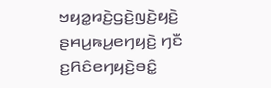ꤠꤟꤤ꤭ꤙꤢꤧ꤬ꤞꤢꤧ꤬ꤜꤢꤧ꤬ꤟꤢꤧ꤬ ꤔꤌꤣ꤬ꤒꤣ꤬ꤕꤚꤟꤢꤧ꤬ ꤚꤢꤪ ꤢ꤬ꤖꤢꤨꤕꤚꤟꤢꤧ꤬ꤋꤢꤨ꤭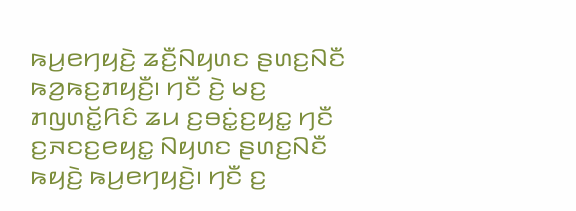ꤒꤣ꤬ꤕꤚꤟꤢꤧ꤬ ꤘꤢꤪ꤬ꤡꤟꤛꤢ ꤔꤛꤢ꤬ꤡꤢꤪ ꤒꤤ꤬ꤒꤢ꤬ꤊꤟꤢꤪ꤬꤯ ꤚꤢꤪ ꤢꤧ꤬ ꤗꤢ꤬ ꤊꤜꤛꤢꤩ꤭ꤖꤢꤨ ꤘꤣ ꤢ꤬ꤋꤢꤦ꤭ꤢ꤬ꤟꤢ꤭ ꤚꤢꤪ ꤢ꤬ꤏꤢꤢ꤬ꤕꤟꤢ꤭ ꤡꤟꤛꤢ ꤔꤛꤢ꤬ꤡꤢꤪ ꤒꤟꤢꤧ꤬ ꤒꤣ꤬ꤕꤚꤟꤢꤧ꤬꤯ ꤚꤢꤪ ꤢ꤬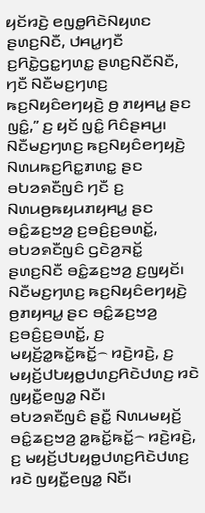ꤟꤢꤩꤙꤢꤧ꤬ ꤕꤜꤥ꤭ꤖꤢꤧꤡꤟꤛꤢ ꤔꤛꤢ꤬ꤡꤢꤪ, ꤓꤌꤣ꤭ꤚꤢꤪ ꤢ꤬ꤖꤢꤧ꤭ꤞꤢ꤭ꤚꤛꤢ꤭ ꤔꤛꤢ꤬ꤡꤢꤪꤡꤢꤪ, ꤚꤢꤪ ꤡꤢꤪꤗꤢ꤬ꤚꤛꤢ꤬ ꤒꤢ꤬ꤡꤟꤢꤨꤕꤚꤟꤢꤧ꤬ ꤥ꤬ ꤊꤟꤌꤣ꤭ ꤔꤢ ꤜꤢꤨ꤭,” ꤢ꤬ ꤟꤢꤩ ꤜꤢꤨ꤭ ꤖꤢꤨꤔꤌꤣ꤬꤯
ꤡꤢꤪꤗꤢ꤬ꤚꤛꤢ꤬ ꤒꤢ꤬ꤡꤟꤢꤨꤕꤚꤟꤢꤧ꤬ ꤡꤛꤣꤒꤢ꤬ꤖꤢ꤭ꤊꤛꤢ꤭ ꤔꤢ ꤋꤝꤤꤎꤢꤪꤜꤢꤨ ꤚꤢꤪ ꤢ꤬ ꤡꤛꤣꤥ꤬ꤒꤟꤣꤊꤟꤌꤣ꤭ ꤔꤢ ꤋꤢꤨ꤭ꤘꤢ꤬ꤠꤤ꤬ ꤢ꤬ꤋꤢꤨ꤬ꤢ꤬ꤋꤛꤢꤩ꤭, ꤋꤝꤤꤎꤢꤪꤜꤢꤨ ꤞꤢꤧꤤ꤬ꤏꤢꤩ꤭ ꤔꤛꤢ꤬ꤡꤢꤪ ꤋꤢꤨ꤭ꤘꤢ꤬ꤠꤤ꤬ ꤢ꤬ꤜꤟꤢꤩ꤯
ꤡꤢꤪꤗꤢ꤬ꤚꤛꤢ꤬ ꤒꤢ꤬ꤡꤟꤢꤨꤕꤚꤟꤢꤧ꤬ ꤥ꤬ꤊꤟꤌꤣ꤭ ꤔꤢ ꤋꤢꤨ꤭ꤘꤢ꤬ꤠꤤ꤬ ꤢ꤬ꤋꤢꤨ꤬ꤢ꤬ꤋꤛꤢꤩ꤭, ꤢ꤬ ꤗꤟꤢꤩ꤬ꤤ꤭ꤒꤢꤩ꤭ꤒꤢꤩ꤭꤮ ꤙꤢꤧ꤬ꤙꤢꤧ꤬, ꤢ꤬ ꤗꤟꤢꤩ꤬ꤓꤝꤟꤥ꤭ꤓꤛꤢ꤬ꤖꤢꤧꤓꤛꤢ꤬ ꤙꤢꤧ ꤜꤟꤢꤪ꤭ꤕꤜꤤ꤭ ꤡꤢꤪ꤯
ꤋꤝꤤꤎꤢꤪꤜꤢꤨ ꤔꤢꤪ꤭ ꤡꤛꤣꤗꤟꤢꤩ꤬ ꤋꤢꤨ꤭ꤘꤢ꤬ꤠꤤ꤬ ꤤ꤭ꤒꤢꤩ꤭ꤒꤢꤩ꤭꤮ ꤙꤢꤧ꤬ꤙꤢꤧ꤬, ꤢ꤬ ꤗꤟꤢꤩ꤬ꤓꤝꤟꤥ꤭ꤓꤛꤢ꤬ꤖꤢꤧꤓꤛꤢ꤬ ꤙꤢꤧ ꤜꤟꤢꤪ꤭ꤕꤜꤤ꤭ ꤡꤢꤪ꤯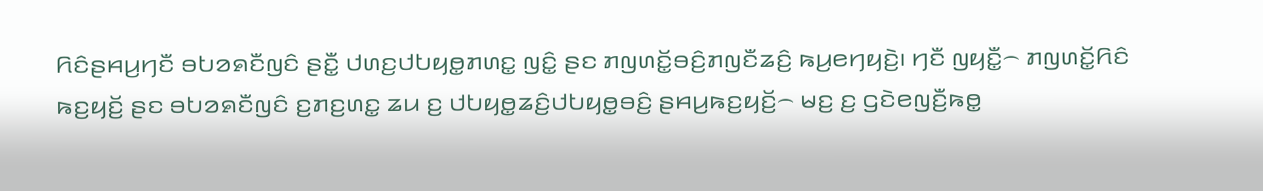ꤖꤢꤨꤔꤌꤣ꤬ꤚꤢꤪ ꤋꤝꤤꤎꤢꤪꤜꤢꤨ ꤔꤢꤪ꤭ ꤓꤛꤢ꤬ꤓꤝꤟꤥ꤭ꤊꤛꤢ꤭ ꤜꤢꤨ꤭ ꤔꤢ ꤊꤜꤛꤢꤩ꤭ꤋꤢꤨ꤬ꤊꤜꤢꤪꤘꤢꤨ꤬ ꤒꤣ꤬ꤕꤚꤟꤢꤧ꤬꤯ ꤚꤢꤪ ꤜꤟꤢꤪ꤭꤮ ꤊꤜꤛꤢꤩ꤭ꤖꤢꤨ ꤒꤢ꤬ꤟꤢꤩ꤬ ꤔꤢ ꤋꤝꤤꤎꤢꤪꤜꤢꤨ ꤢ꤬ꤊꤢ꤬ꤛꤢ꤭ ꤘꤣ ꤢ꤬ ꤓꤝꤟꤥ꤭ꤘꤢꤨ꤬ꤓꤝꤟꤥ꤭ꤋꤢꤨ꤬ ꤔꤌꤣ꤬ꤒꤢ꤬ꤟꤢꤩ꤬꤮ ꤗꤢ꤬ ꤢ꤬ ꤞꤢꤧꤕꤜꤢꤪ꤬ꤒꤥ꤭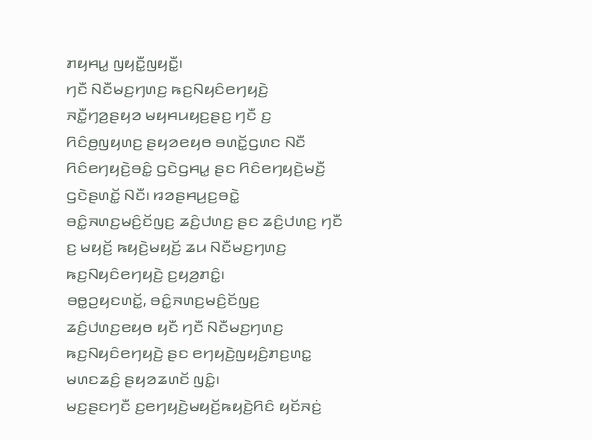ꤊꤟꤌꤣ꤭ ꤜꤟꤢꤪ꤭ꤜꤟꤢꤪ꤭꤯
ꤚꤢꤪ ꤡꤢꤪꤗꤢ꤬ꤚꤛꤢ꤬ ꤒꤢ꤬ꤡꤟꤢꤨꤕꤚꤟꤢꤧ꤬ ꤏꤢꤪ꤭ꤚꤤ꤬ꤔꤟꤤ ꤗꤟꤌꤣꤟꤢ꤬ꤔꤢ꤬ ꤚꤢꤪ ꤢ꤬ ꤖꤢꤨꤥ꤬ꤜꤟꤛꤢ꤬ ꤔꤟꤤꤕꤟꤥ ꤋꤛꤢꤩ꤭ꤞꤛꤢ ꤡꤢꤪ ꤖꤢꤨꤕꤚꤟꤢꤧ꤬ꤋꤢꤨ꤭ ꤞꤢꤧꤞꤌꤣ꤭ ꤔꤢ ꤖꤢꤨꤕꤚꤟꤢꤧ꤬ꤗꤢꤪ꤬ ꤞꤢꤧꤔꤛꤢꤩ꤭ ꤡꤢꤪ꤯ ꤙꤤꤔꤌꤣ꤬ꤢ꤬ꤋꤢꤧ꤭ ꤋꤢꤨ꤭ꤏꤛꤢ꤬ꤗꤢꤨ꤬ꤢꤩꤜꤢ꤬ ꤘꤢꤨ꤬ꤓꤛꤢ꤬ ꤔꤢ ꤘꤢꤨ꤬ꤓꤛꤢ꤬ ꤚꤢꤪ ꤢ꤬ ꤗꤟꤢꤩ꤬ ꤒꤟꤢꤧ꤬ꤗꤟꤢꤩ꤬ ꤘꤣ ꤡꤢꤪꤗꤢ꤬ꤚꤛꤢ꤬ ꤒꤢ꤬ꤡꤟꤢꤨꤕꤚꤟꤢꤧ꤬ ꤢ꤬ꤟꤤ꤬ꤊꤢꤨ꤭꤯
ꤋꤥ꤭ꤑꤟꤢꤛꤢꤩ꤭, ꤋꤢꤨ꤭ꤏꤛꤢ꤬ꤗꤢꤨ꤬ꤢꤩꤜꤢ꤬ ꤘꤢꤨ꤬ꤓꤛꤢ꤬ꤕꤟꤥ ꤟꤢꤪ ꤚꤢꤪ ꤡꤢꤪꤗꤢ꤬ꤚꤛꤢ꤬ ꤒꤢ꤬ꤡꤟꤢꤨꤕꤚꤟꤢꤧ꤬ ꤔꤢ ꤕꤚꤟꤢꤧ꤬ꤜꤟꤢꤨ꤬ꤊꤢ꤬ꤛꤢ꤭ ꤗꤛꤢꤘꤢꤨ꤬ ꤔꤟꤤꤘꤛꤢꤩ ꤜꤢꤨ꤭꤯
ꤗꤢ꤬ꤔꤢꤚꤢꤪ ꤢ꤬ꤕꤚꤟꤢꤧ꤬ꤗꤟꤢꤩ꤬ꤒꤟꤢꤧ꤬ꤖꤢꤨ ꤟꤢꤩꤏꤢꤦ꤬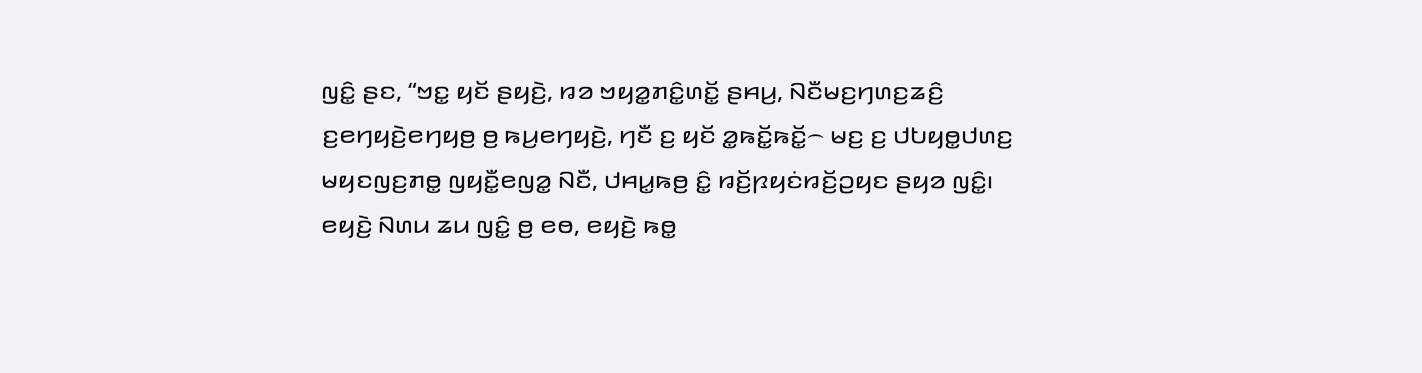ꤜꤢꤨ꤭ ꤔꤢ, “ꤠꤢ꤭ ꤟꤢꤩ ꤔꤟꤢꤧ꤬, ꤙꤤ ꤠꤟꤤ꤭ꤊꤢꤨ꤭ꤛꤢꤩ꤭ ꤔꤌꤣ꤬, ꤡꤢꤪꤗꤢ꤬ꤚꤛꤢ꤬ꤘꤢꤨ꤬ ꤢ꤬ꤕꤚꤟꤢꤧ꤬ꤕꤚꤟꤥ꤬ ꤥ꤬ ꤒꤣ꤬ꤕꤚꤟꤢꤧ꤬, ꤚꤢꤪ ꤢ꤬ ꤟꤢꤩ ꤤ꤭ꤒꤢꤩ꤭ꤒꤢꤩ꤭꤮ ꤗꤢ꤬ ꤢ꤬ ꤓꤝꤟꤥ꤭ꤓꤛꤢ꤬ ꤗꤟꤢꤜꤢ꤬ꤊꤥ꤭ ꤜꤟꤢꤪ꤭ꤕꤜꤤ꤭ ꤡꤢꤪ, ꤓꤌꤣ꤭ꤒꤥ꤬ ꤢꤨ꤭ ꤙꤢꤩ꤬ꤐꤟꤢꤦꤙꤢꤩ꤬ꤑꤟꤢ ꤔꤟꤤ ꤜꤢꤨ꤭꤯ ꤕꤟꤢꤧ꤬ ꤡꤛꤣ ꤘꤣ ꤜꤢꤨ꤭ ꤥ꤬ ꤕꤥ, ꤕꤟꤢꤧ꤬ ꤒꤥ꤭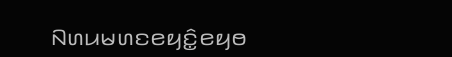ꤡꤛꤣꤗꤛꤢꤕꤟꤢꤨ꤭ꤕꤟꤥ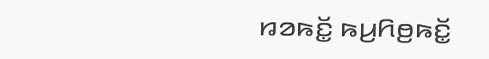ꤙꤤꤒꤢꤩ꤭ ꤒꤣ꤬ꤖꤥ꤬ꤒꤢꤩ꤭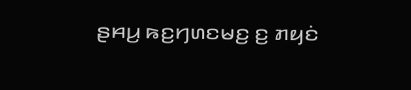ꤔꤌꤣ꤬ ꤒꤢ꤬ꤚꤛꤢꤗꤢ꤬ ꤢ꤬ ꤊꤟꤢꤦ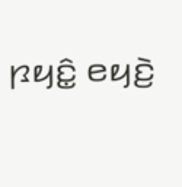ꤐꤟꤢꤨ꤭ ꤕꤟꤢꤧ꤬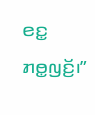ꤕꤢ꤭ ꤊꤥ꤭ꤜꤢꤩ꤬꤯”